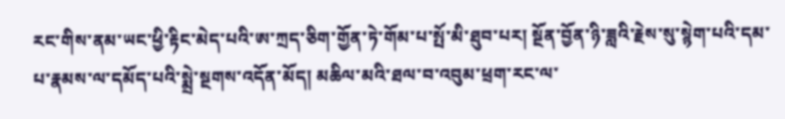རང་གིས་ནམ་ཡང་ཕྱི་རྟིང་མེད་པའི་ཨ་ཀྲད་ཅིག་གྱོན་ཏེ་གོམ་པ་སྤོ་མི་ཐུབ་པར། སྔོན་བྱོན་ཉི་ཟླའི་རྗེས་སུ་སྙེག་པའི་དམ་པ་རྣམས་ལ་དམོད་པའི་སྨྲེ་སྔགས་འདོན་མོད། མཆིལ་མའི་ཐལ་བ་འབུམ་ཕྲག་རང་ལ་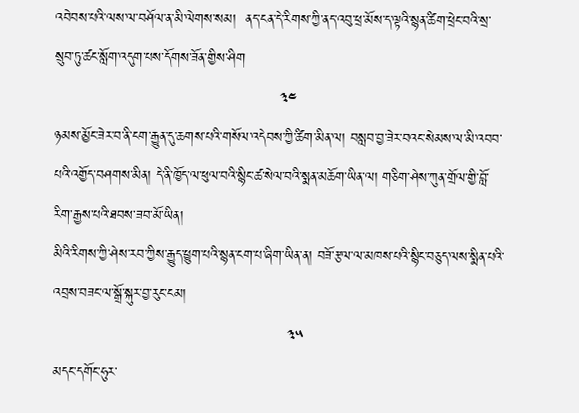འབེབས་པའི་ལས་ལ་བཤོལ་ན་མི་ལེགས་སམ།  ནད་ངན་དེ་རིགས་ཀྱི་ནད་འབུ་ཕྲ་མོས་ད་ལྟའི་སྙན་ཚིག་ཕྲེང་བའི་སྲ་སྲུབ་ཏུ་ཚང་སློག་འདུག་པས་དོགས་ཟོན་གྱིས་ཤིག
                                                ༣༤
ཉམས་མྱོང་ཟེར་བ་ནི་ངག་རྒྱུན་དུ་ཆགས་པའི་གསོལ་འདེབས་ཀྱི་ཚིག་མིན་ལ། བསླབ་བྱ་ཟེར་བའང་སེམས་ལ་མི་འབབ་པའི་འགྱོད་བཤགས་མིན། དེ་ནི་ཁྱོད་ལ་ཕུལ་བའི་སྙིང་ཚ་སེལ་བའི་སྨན་མཆོག་ཡིན་ལ། གཅིག་ཤེས་ཀུན་གྲོལ་གྱི་བློ་རིག་རྒྱས་པའི་ཐབས་ཟབ་མོ་ཡིན།
མིའི་རིགས་ཀྱི་ཤེས་རབ་ཀྱིས་རྒྱུད་ཕྱུག་པའི་སྙན་ངག་པ་ཞིག་ཡིན་ན། བཟོ་རྩལ་ལ་མཁས་པའི་སྙིང་བཅུད་ལས་སྨིན་པའི་འབྲས་བཟང་ལ་སྒྲོ་སྐུར་བྱ་རུང་ངམ།
                                                  ༣༥
མདང་དགོང་ཧུར་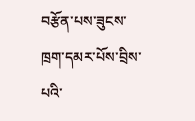བརྩོན་པས་ཟུངས་ཁྲག་དམར་པོས་བྲིས་པའི་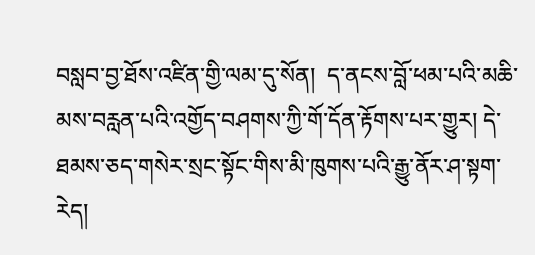བསླབ་བྱ་ཐོས་འཛིན་གྱི་ལམ་དུ་སོན།  ད་ནངས་བློ་ཕམ་པའི་མཆི་མས་བརླན་པའི་འགྱོད་བཤགས་ཀྱི་གོ་དོན་རྟོགས་པར་གྱུར། དེ་ཐམས་ཅད་གསེར་སྲང་སྟོང་གིས་མི་ཁུགས་པའི་རྒྱུ་ནོར་ཤ་སྟག་རེད།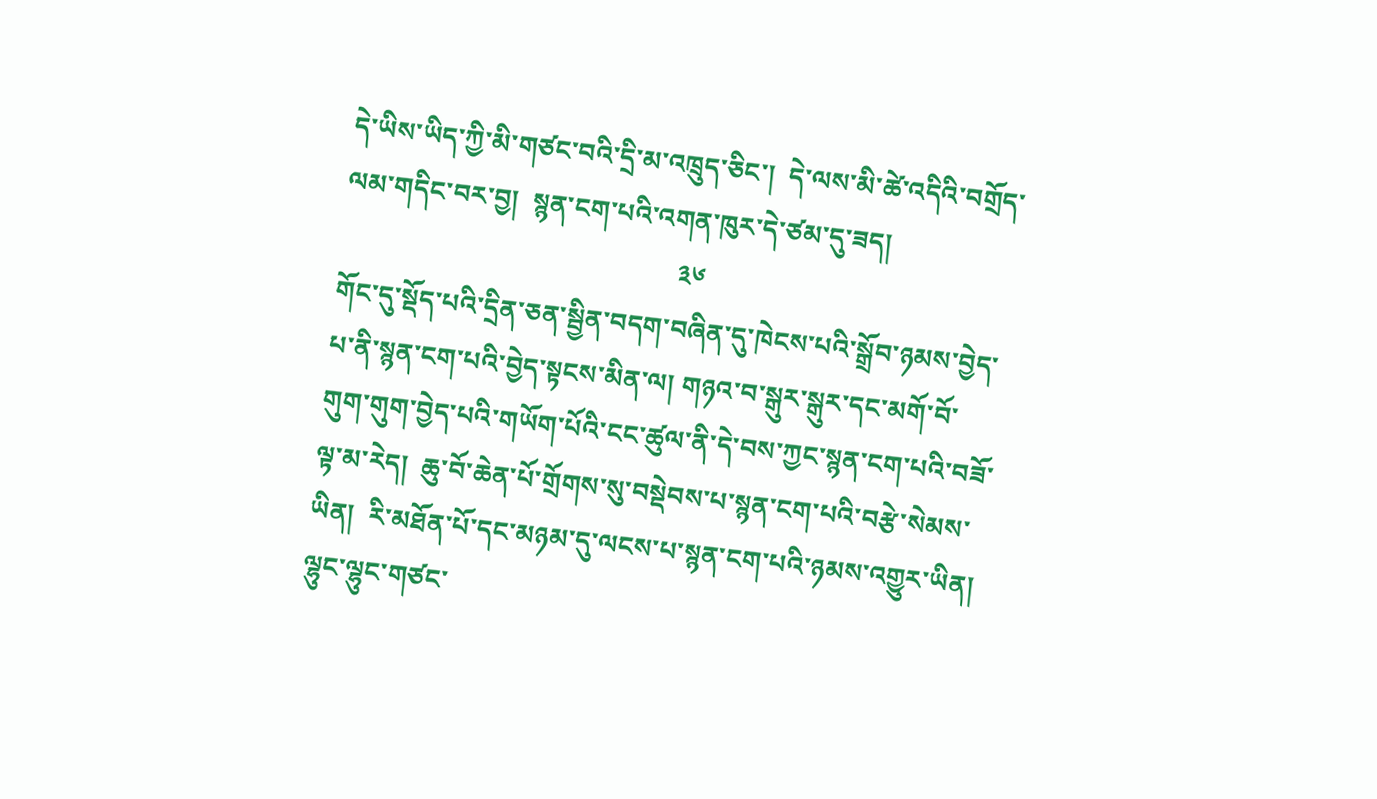དེ་ཡིས་ཡིད་ཀྱི་མི་གཙང་བའི་དྲི་མ་འཁྲུད་ཅིང་།  དེ་ལས་མི་ཚེ་འདིའི་བགྲོད་ལམ་གདིང་བར་བྱ།  སྙན་ངག་པའི་འགན་ཁུར་དེ་ཙམ་དུ་ཟད།
                                                  ༣༦
གོང་དུ་སྡོད་པའི་དྲིན་ཅན་སྦྱིན་བདག་བཞིན་དུ་ཁེངས་པའི་སྒྲོབ་ཉམས་བྱེད་པ་ནི་སྙན་ངག་པའི་བྱེད་སྟངས་མིན་ལ། གཉའ་བ་སྒུར་སྒུར་དང་མགོ་བོ་གུག་གུག་བྱེད་པའི་གཡོག་པོའི་ངང་ཚུལ་ནི་དེ་བས་ཀྱང་སྙན་ངག་པའི་བཟོ་ལྟ་མ་རེད།  ཆུ་བོ་ཆེན་པོ་གྲོགས་སུ་བསྡེབས་པ་སྙན་ངག་པའི་བརྩེ་སེམས་ཡིན།  རི་མཐོན་པོ་དང་མཉམ་དུ་ལངས་པ་སྙན་ངག་པའི་ཉམས་འགྱུར་ཡིན།  ལྷུང་ལྷུང་གཙང་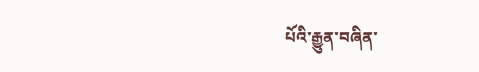པོའི་རྒྱུན་བཞིན་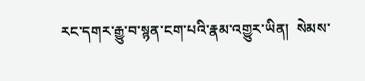རང་དགར་རྒྱུ་བ་སྙན་ངག་པའི་རྣམ་འགྱུར་ཡིན།  སེམས་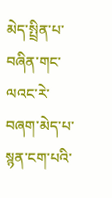མེད་སྤྲིན་པ་བཞིན་གང་ལའང་རེ་བཞག་མེད་པ་སྙན་ངག་པའི་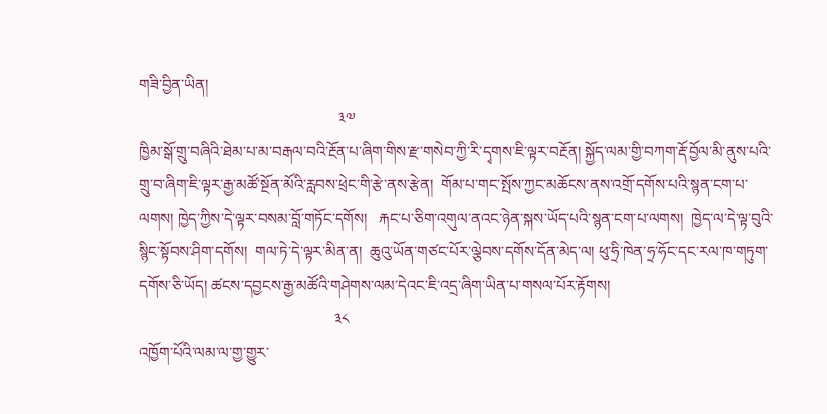གཟི་བྱིན་ཡིན།
                                                   ༣༧
ཁྱིམ་སྒོ་གྲུ་བཞིའི་ཐེམ་པ་མ་བརྒལ་བའི་རྔོན་པ་ཞིག་གིས་རྫ་གསེབ་ཀྱི་རི་དྭགས་ཇི་ལྟར་བརྔོན། སྐྱོད་ལམ་གྱི་བཀག་རྡོ་བྱོལ་མི་ནུས་པའི་གྲུ་བ་ཞིག་ཇི་ལྟར་རྒྱ་མཚོ་སྔོན་མོའི་རླབས་ཕྲེང་གི་རྩེ་ནས་རྩེན།  གོམ་པ་གང་སྤོས་ཀྱང་མཆོངས་ནས་འགྲོ་དགོས་པའི་སྙན་ངག་པ་ལགས། ཁྱེད་ཀྱིས་དེ་ལྟར་བསམ་བློ་གཏོང་དགོས།   རྐང་པ་ཅིག་འགུལ་ནའང་ཉེན་སྐས་ཡོད་པའི་སྙན་ངག་པ་ལགས།  ཁྱེད་ལ་དེ་ལྟ་བུའི་སྙིང་སྟོབས་ཤིག་དགོས།  གལ་ཏེ་དེ་ལྟར་མིན་ན།  ཆུའུ་ཡོན་གཙང་པོར་ལྕེབས་དགོས་དོན་མེད་ལ། ཕུ་ཧྲི་ཁེན་ཧྲ་ཧོང་དང་རལ་ཁ་གཏུག་དགོས་ཅི་ཡོད། ཚངས་དབྱངས་རྒྱ་མཚོའི་གཤེགས་ལམ་དེའང་ཇི་འདྲ་ཞིག་ཡིན་པ་གསལ་པོར་རྟོགས།
                                                  ༣༨
འཁྱོག་པོའི་ལམ་ལ་གྱ་གྱུར་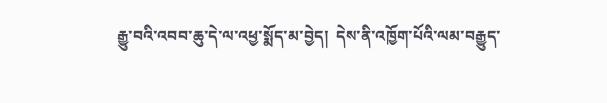རྒྱུ་བའི་འབབ་ཆུ་དེ་ལ་འཕྱ་སྨོད་མ་བྱེད།  དེས་ནི་འཁྱོག་པོའི་ལམ་བརྒྱུད་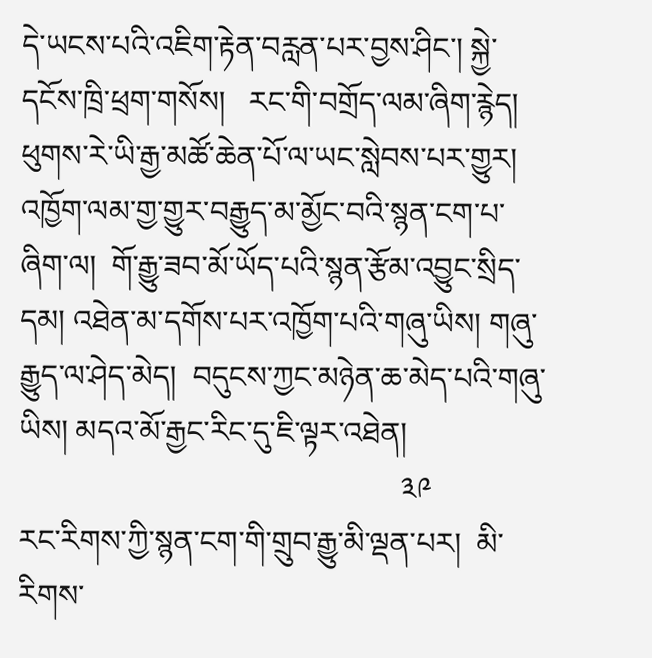དེ་ཡངས་པའི་འཇིག་རྟེན་བརླན་པར་བྱས་ཤིང་། སྐྱེ་དངོས་ཁྲི་ཕྲག་གསོས།   རང་གི་བགྲོད་ལམ་ཞིག་རྙེད། ཕུགས་རེ་ཡི་རྒྱ་མཚོ་ཆེན་པོ་ལ་ཡང་སླེབས་པར་གྱུར།  འཁྱོག་ལམ་གྱ་གྱུར་བརྒྱུད་མ་མྱོང་བའི་སྙན་ངག་པ་ཞིག་ལ།  གོ་རྒྱུ་ཟབ་མོ་ཡོད་པའི་སྙན་རྩོམ་འབྱུང་སྲིད་དམ། འཐེན་མ་དགོས་པར་འཁྱོག་པའི་གཞུ་ཡིས། གཞུ་རྒྱུད་ལ་ཤེད་མེད།  བདུངས་ཀྱང་མཉེན་ཆ་མེད་པའི་གཞུ་ཡིས། མདའ་མོ་རྒྱང་རིང་དུ་ཇི་ལྟར་འཐེན།
                                                 ༣༩
རང་རིགས་ཀྱི་སྙན་ངག་གི་གྲུབ་རྒྱུ་མི་ལྡན་པར།  མི་རིགས་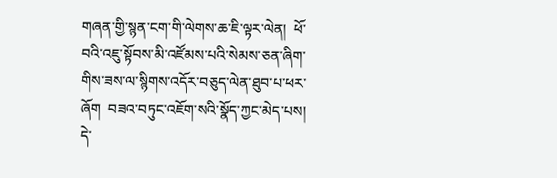གཞན་གྱི་སྙན་ངག་གི་ལེགས་ཆ་ཇི་ལྟར་ལེན།  ཕོ་བའི་འཇུ་སྟོབས་མི་འཛོམས་པའི་སེམས་ཅན་ཞིག་གིས་ཟས་ལ་སྙིགས་འདོར་བཅུད་ལེན་ཐུབ་པ་ཕར་ཞོག  བཟའ་བཏུང་འཇོག་སའི་སྣོད་ཀྱང་མེད་པས།  དེ་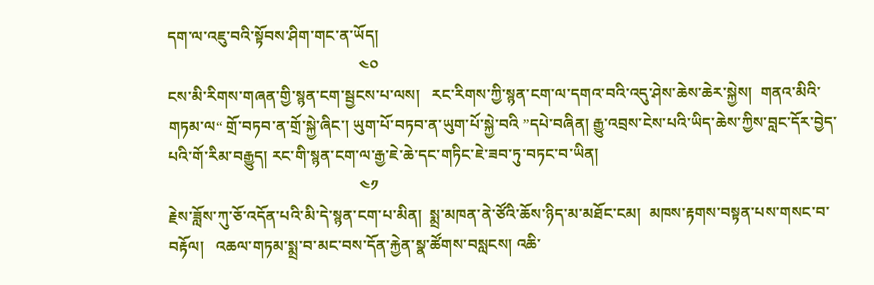དག་ལ་འཇུ་བའི་སྟོབས་ཤིག་གང་ན་ཡོད།
                                                 ༤༠
ངས་མི་རིགས་གཞན་གྱི་སྙན་ངག་སྦྱངས་པ་ལས།   རང་རིགས་ཀྱི་སྙན་ངག་ལ་དགའ་བའི་འདུ་ཤེས་ཆེས་ཆེར་སྐྱེས།  གནའ་མིའི་གཏམ་ལ“ གྲོ་བཏབ་ན་གྲོ་སྐྱེ་ཞིང་། ཡུག་པོ་བཏབ་ན་ཡུག་པོ་སྐྱེ་བའི ”དཔེ་བཞིན། རྒྱུ་འབྲས་ངེས་པའི་ཡིད་ཆེས་ཀྱིས་བླང་དོར་བྱེད་པའི་གོ་རིམ་བརྒྱུད། རང་གི་སྙན་ངག་ལ་རྒྱ་ཇེ་ཆེ་དང་གཏིང་ཇེ་ཟབ་ཏུ་བཏང་བ་ཡིན།
                                                 ༤༡
རྗེས་ཟློས་ཀུ་ཅོ་འདོན་པའི་མི་དེ་སྙན་ངག་པ་མིན།  སྨྲ་མཁན་ནེ་ཙོའི་ཆོས་ཉིད་མ་མཐོང་ངམ།  མཁས་རྟགས་བསྟན་པས་གསང་བ་བརྟོལ།   འཆལ་གཏམ་སྨྲ་བ་མང་བས་དོན་རྐྱེན་སྣ་ཚོགས་བསླངས། འཆི་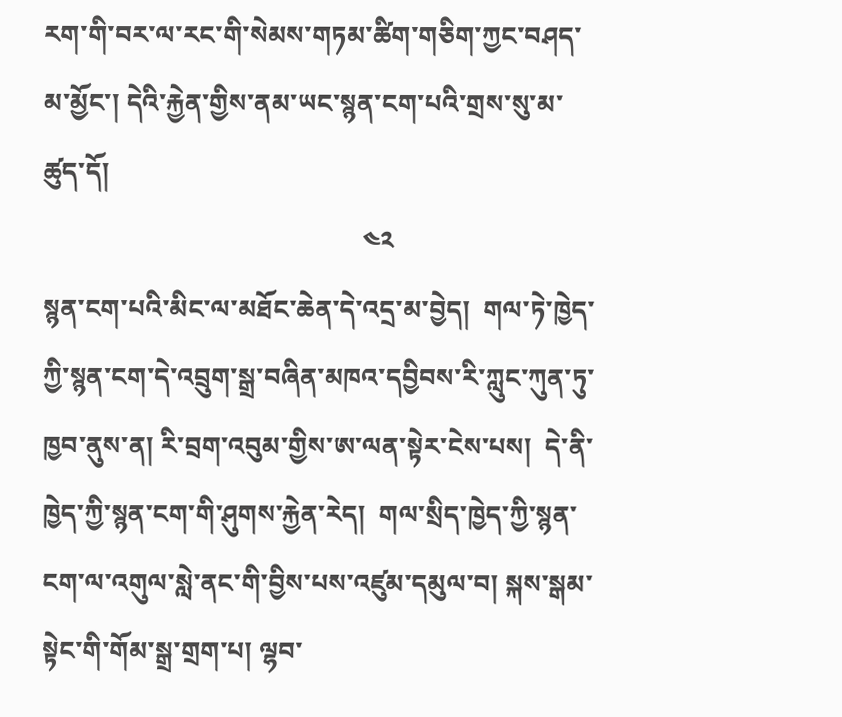རག་གི་བར་ལ་རང་གི་སེམས་གཏམ་ཚིག་གཅིག་ཀྱང་བཤད་མ་མྱོང་། དེའི་རྐྱེན་གྱིས་ནམ་ཡང་སྙན་ངག་པའི་གྲས་སུ་མ་ཚུད་དོ།
                                                 ༤༢
སྙན་ངག་པའི་མིང་ལ་མཐོང་ཆེན་དེ་འདྲ་མ་བྱེད།  གལ་ཏེ་ཁྱེད་ཀྱི་སྙན་ངག་དེ་འབྲུག་སྒྲ་བཞིན་མཁའ་དབྱིབས་རི་ཀླུང་ཀུན་ཏུ་ཁྱབ་ནུས་ན། རི་བྲག་འབུམ་གྱིས་ཨ་ལན་སྟེར་ངེས་པས།  དེ་ནི་ཁྱེད་ཀྱི་སྙན་ངག་གི་ཤུགས་རྐྱེན་རེད།  གལ་སྲིད་ཁྱེད་ཀྱི་སྙན་ངག་ལ་འགུལ་སླེ་ནང་གི་བྱིས་པས་འཛུམ་དམུལ་བ། སྐས་སྒམ་སྟེང་གི་གོམ་སྒྲ་གྲག་པ། ལྷབ་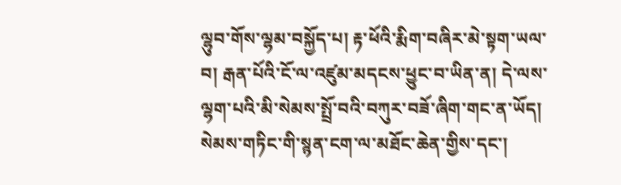ལྷུབ་གོས་ལྷམ་བསྐྱོད་པ། རྟ་ཕོའི་རྨིག་བཞིར་མེ་སྟག་ཡལ་བ། རྒན་པོའི་ངོ་ལ་འཛུམ་མདངས་ཕྱུང་བ་ཡིན་ན། དེ་ལས་ལྷག་པའི་མི་སེམས་སྤྲོ་བའི་བཀུར་བཟོ་ཞིག་གང་ན་ཡོད།
སེམས་གཏིང་གི་སྙན་ངག་ལ་མཐོང་ཆེན་གྱིས་དང་།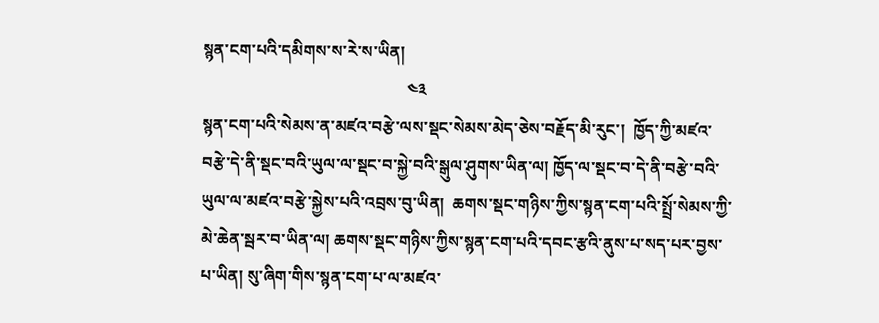སྙན་ངག་པའི་དམིགས་ས་རེ་ས་ཡིན།
                                                 ༤༣
སྙན་ངག་པའི་སེམས་ན་མཛའ་བརྩེ་ལས་སྡང་སེམས་མེད་ཅེས་བརྗོད་མི་རུང་།  ཁྱོད་ཀྱི་མཛའ་བརྩེ་དེ་ནི་སྡང་བའི་ཡུལ་ལ་སྡང་བ་སྐྱེ་བའི་སྒུལ་ཤུགས་ཡིན་ལ། ཁྱོད་ལ་སྡང་བ་དེ་ནི་བརྩེ་བའི་ཡུལ་ལ་མཛའ་བརྩེ་སྐྱེས་པའི་འབྲས་བུ་ཡིན།  ཆགས་སྡང་གཉིས་ཀྱིས་སྙན་ངག་པའི་སྤྲོ་སེམས་ཀྱི་མེ་ཆེན་སྦར་བ་ཡིན་ལ། ཆགས་སྡང་གཉིས་ཀྱིས་སྙན་ངག་པའི་དབང་རྩའི་ནུས་པ་སད་པར་བྱས་པ་ཡིན། སུ་ཞིག་གིས་སྙན་ངག་པ་ལ་མཛའ་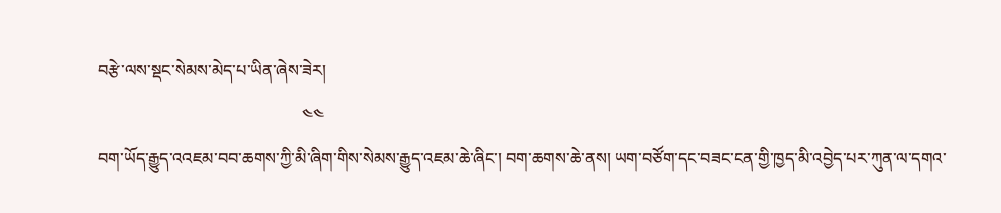བརྩེ་ལས་སྡང་སེམས་མེད་པ་ཡིན་ཞེས་ཟེར།
                                                 ༤༤
བག་ཡོད་རྒྱུད་འའཇམ་བབ་ཆགས་ཀྱི་མི་ཞིག་གིས་སེམས་རྒྱུད་འཇམ་ཆེ་ཞིང་། བག་ཆགས་ཆེ་ནས། ཡག་བཙོག་དང་བཟང་ངན་གྱི་ཁྱད་མི་འབྱེད་པར་ཀུན་ལ་དགའ་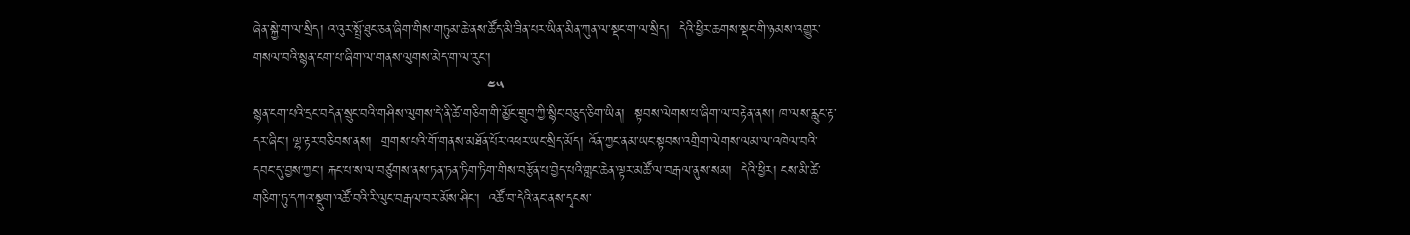ཞེན་སྐྱེ་ག་ལ་སྲིད། འ་འུར་སྤྲོ་ཐུང་ཅན་ཞིག་གིས་གཏུམ་ཆེ་ནས་ཚོད་མི་ཟིན་པར་ཡིན་མིན་ཀུན་ལ་སྡང་ག་ལ་སྲིད།  དེའི་ཕྱིར་ཆགས་སྡང་གི་ཉམས་འགྱུར་གསལ་བའི་སྙན་ངག་པ་ཞིག་ལ་གནས་ལུགས་མེད་ག་ལ་རུང་།
                                                  ༤༥
སྙན་ངག་པའི་དྲང་བདེན་སྲུང་བའི་གཤིས་ལུགས་དེ་ནི་ཚེ་གཅིག་གི་མྱོང་གྲུབ་ཀྱི་སྙིང་བཅུད་ཅིག་ཡིན།  སྟབས་ལེགས་པ་ཞིག་ལ་བརྟེན་ནས། ཁ་ལས་རླུང་རྟ་དར་ཞིང་། ལྷ་རྟར་བཅིབས་ནས།  གྲགས་པའི་གོ་གནས་མཐོན་པོར་འཕར་ཡང་སྲིད་མོད། འོན་ཀྱང་ནམ་ཡང་སྟབས་འགྲིག་ལེགས་ལམ་ལ་འཁེལ་བའི་དབང་དུ་བྱས་ཀྱང་། རྐང་པ་ས་ལ་བཙུགས་ནས་ཏན་ཏན་ཏིག་ཏིག་གིས་བརྩོན་པ་བྱེད་པའི་གླང་ཆེན་ལྟར་མཚོ་ལ་བརྒལ་ནུས་སམ།  དེའི་ཕྱིར། ངས་མི་ཚེ་གཅིག་ཏུ་དཀའ་སྡུག་འཚོ་བའི་རི་ལུང་བརྒལ་བར་མོས་ཤིང་།  འཚོ་བ་དེའི་ནང་ནས་དྭངས་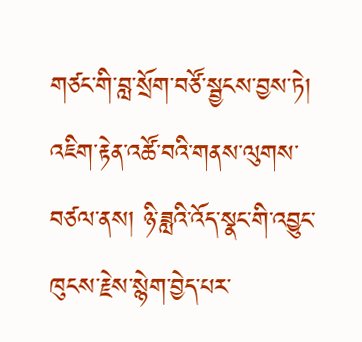གཙང་གི་བླ་སྲོག་བཙོ་སྦྱངས་བྱས་ཏེ། འཇིག་རྟེན་འཚོ་བའི་གནས་ལུགས་བཙལ་ནས། ཉི་ཟླའི་འོད་སྣང་གི་འབྱུང་ཁུངས་རྗེས་སྙེག་བྱེད་པར་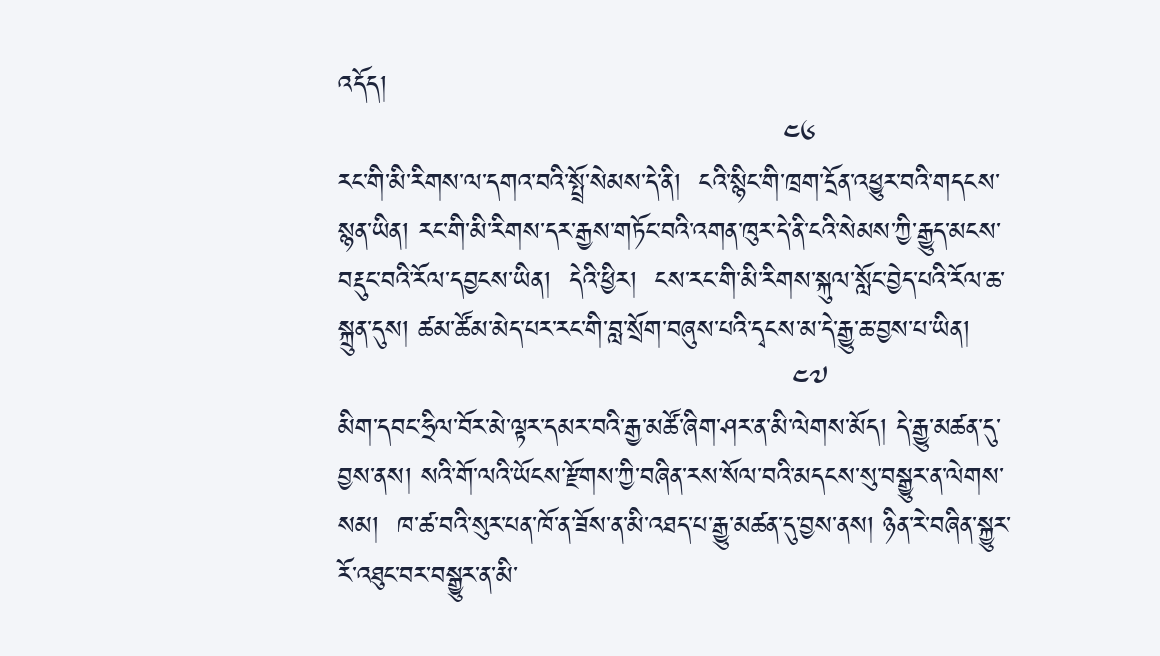འདོད།
                                                 ༤༦
རང་གི་མི་རིགས་ལ་དགའ་བའི་སྤྲོ་སེམས་དེ་ནི།  ངའི་སྙིང་གི་ཁྲག་དྲོན་འཕྱུར་བའི་གདངས་སྙན་ཡིན། རང་གི་མི་རིགས་དར་རྒྱས་གཏོང་བའི་འགན་ཁུར་དེ་ནི་ངའི་སེམས་ཀྱི་རྒྱུད་མངས་བརྡུང་བའི་རོལ་དབྱངས་ཡིན།  དེའི་ཕྱིར།  ངས་རང་གི་མི་རིགས་སྐུལ་སློང་བྱེད་པའི་རོལ་ཆ་སྐྲུན་དུས། ཚམ་ཚོམ་མེད་པར་རང་གི་བླ་སྲོག་བཞུས་པའི་དྭངས་མ་དེ་རྒྱུ་ཆ་བྱས་པ་ཡིན།
                                                  ༤༧
མིག་དབང་ཧྲིལ་བོར་མེ་ལྟར་དམར་བའི་རྒྱ་མཚོ་ཞིག་ཤར་ན་མི་ལེགས་མོད། དེ་རྒྱུ་མཚན་དུ་བྱས་ནས། སའི་གོ་ལའི་ཡོངས་རྫོགས་ཀྱི་བཞིན་རས་སོལ་བའི་མདངས་སུ་བསྒྱུར་ན་ལེགས་སམ།  ཁ་ཚ་བའི་སུར་པན་ཁོ་ན་ཟོས་ན་མི་འཐད་པ་རྒྱུ་མཚན་དུ་བྱས་ནས། ཉིན་རེ་བཞིན་སྐྱུར་རོ་འཐུང་བར་བསྒྱུར་ན་མི་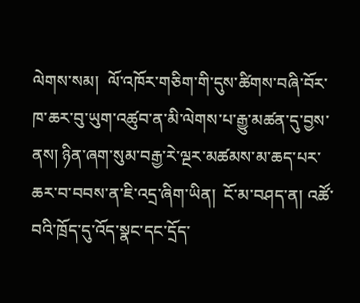ལེགས་སམ།  ལོ་འཁོར་གཅིག་གི་དུས་ཚིགས་བཞི་བོར་ཁ་ཆར་བུ་ཡུག་འཚུབ་ན་མི་ལེགས་པ་རྒྱུ་མཚན་དུ་བྱས་ནས། ཉིན་ཞག་སུམ་བརྒྱ་རེ་ལྔར་མཚམས་མ་ཆད་པར་ཆར་བ་བབས་ན་ཇི་འདྲ་ཞིག་ཡིན།  ངོ་མ་བཤད་ན། འཚོ་བའི་ཁྲོད་དུ་འོད་སྣང་དང་དྲོད་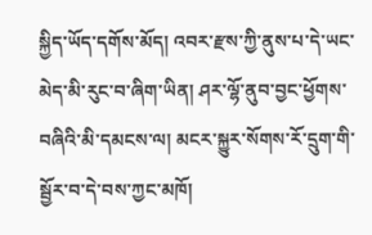སྐྱིད་ཡོད་དགོས་མོད། འབར་རྫས་ཀྱི་ནུས་པ་དེ་ཡང་མེད་མི་རུང་བ་ཞིག་ཡིན། ཤར་ལྷོ་ནུབ་བྱང་ཕྱོགས་བཞིའི་མི་དམངས་ལ། མངར་སྐྱུར་སོགས་རོ་དྲུག་གི་སྦྱོར་བ་དེ་བས་ཀྱང་མཁོ།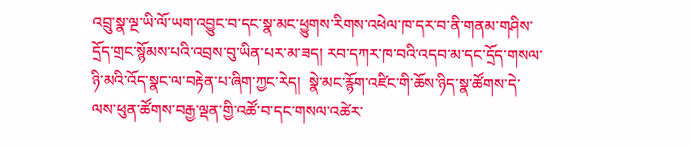འབྲུ་སྣ་ལྔ་ཡི་ལོ་ཡག་འབྱུང་བ་དང་སྣ་མང་ཕྱུགས་རིགས་འཕེལ་ཁ་དར་བ་ནི་གནམ་གཤིས་དྲོད་གྲང་སྙོམས་པའི་འབྲས་བུ་ཡིན་པར་མ་ཟད། རབ་དཀར་ཁ་བའི་འདབ་མ་དང་དྲོད་གསལ་ཉི་མའི་འོད་སྣང་ལ་བརྟེན་པ་ཞིག་ཀྱང་རེད།  སྣེ་མང་རྙོག་འཛིང་གི་ཆོས་ཉིད་སྣ་ཚོགས་དེ་ལས་ཕུན་ཚོགས་བརྒྱ་ལྡན་གྱི་འཚོ་བ་དང་གསལ་འཚེར་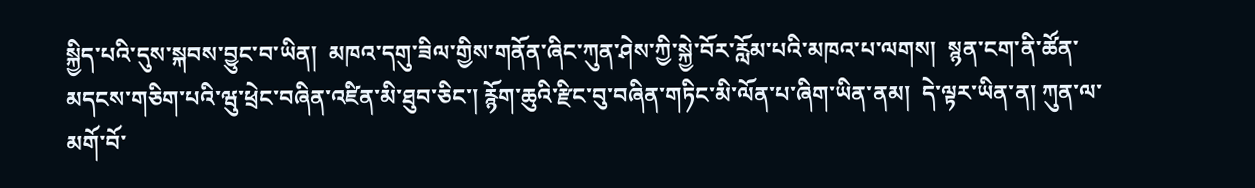སྐྱིད་པའི་དུས་སྐབས་བྱུང་བ་ཡིན།  མཁའ་དགུ་ཟིལ་གྱིས་གནོན་ཞིང་ཀུན་ཤེས་ཀྱི་སྐྱེ་བོར་རློམ་པའི་མཁའ་པ་ལགས།  སྙན་ངག་ནི་ཚོན་མདངས་གཅིག་པའི་ཝུ་ཕྲེང་བཞིན་འཛིན་མི་ཐུབ་ཅིང་། རྙོག་ཆུའི་རྫིང་བུ་བཞིན་གཏིང་མི་ལོན་པ་ཞིག་ཡིན་ནམ།  དེ་ལྟར་ཡིན་ན། ཀུན་ལ་མགོ་བོ་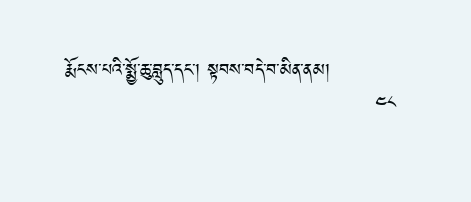རྨོངས་པའི་སྨྱོ་ཆུ་བླུད་དང་། སྟབས་བདེ་བ་མིན་ནམ།
                                                ༤༨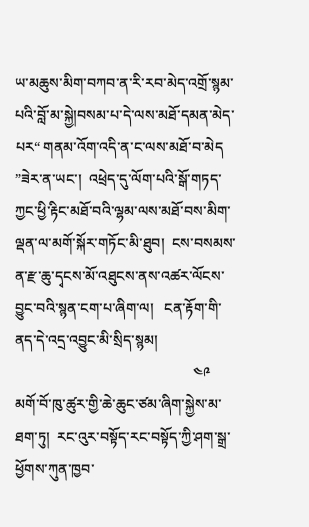ཡ་མཆུས་མིག་བཀབ་ན་རི་རབ་མེད་འགྲོ་སྙམ་པའི་བློ་མ་སྐྱེ།བསམ་པ་དེ་ལས་མཐོ་དམན་མེད་པར“ གནམ་འོག་འདི་ན་ང་ལས་མཐོ་བ་མེད ”ཟེར་ན་ཡང་།  འཕྲེད་དུ་ལོག་པའི་སྒོ་གཏད་ཀྱང་ཕྱི་རྟིང་མཐོ་བའི་ལྷམ་ལས་མཐོ་བས་མིག་ལྡན་ལ་མགོ་སྐོར་གཏོང་མི་ཐུབ།  ངས་བསམས་ན་རྫ་ཆུ་དྭངས་མོ་འཐུངས་ནས་འཚར་ལོངས་བྱུང་བའི་སྙན་ངག་པ་ཞིག་ལ།   ངན་རྟོག་གི་ནད་དེ་འདྲ་འབྱུང་མི་སྲིད་སྙམ།
                                                 ༤༩
མགོ་བོ་ཁུ་ཚུར་གྱི་ཆེ་ཆུང་ཙམ་ཞིག་སྐྱེས་མ་ཐག་ཏུ།  རང་འུར་བསྟོད་རང་བསྟོད་ཀྱི་ཤག་སྒྲ་ཕྱོགས་ཀུན་ཁྱབ་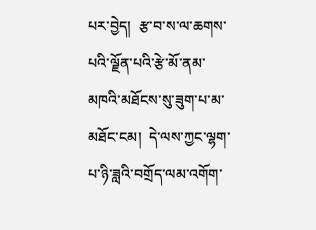པར་བྱེད།  རྩ་བ་ས་ལ་ཆགས་པའི་ལྗོན་པའི་རྩེ་མོ་ནམ་མཁའི་མཐོངས་སུ་ཟུག་པ་མ་མཐོང་ངམ།  དེ་ལས་ཀྱང་ལྷག་པ་ཉི་ཟླའི་བགྲོད་ལམ་འགོག་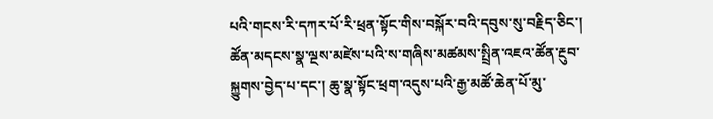པའི་གངས་རི་དཀར་པོ་རི་ཕྲན་སྟོང་གིས་བསྐོར་བའི་དབུས་སུ་བརྗིད་ཅིང་། ཚོན་མདངས་སྣ་ལྔས་མཛེས་པའི་ས་གཞིས་མཚམས་སྤྲིན་འཇའ་ཚོན་རྔུབ་སྐྱུགས་བྱེད་པ་དང་། ཆུ་སྣ་སྟོང་ཕྲག་འདུས་པའི་རྒྱ་མཚོ་ཆེན་པོ་མུ་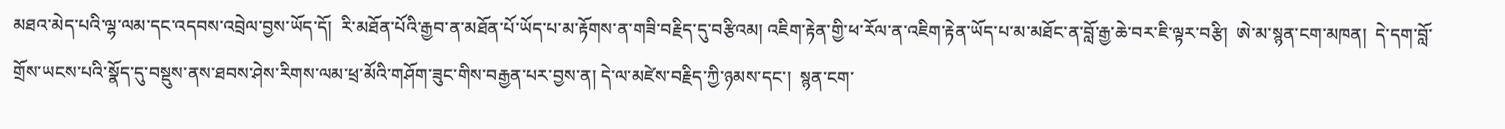མཐའ་མེད་པའི་ལྷ་ལམ་དང་འདབས་འབྲེལ་བྱས་ཡོད་དོ།  རི་མཐོན་པོའི་རྒྱབ་ན་མཐོན་པོ་ཡོད་པ་མ་རྟོགས་ན་གཟི་བརྗིད་དུ་བརྩིའམ། འཇིག་རྟེན་གྱི་ཕ་རོལ་ན་འཇིག་རྟེན་ཡོད་པ་མ་མཐོང་ན་བློ་རྒྱ་ཆེ་བར་ཇི་ལྟར་བརྩི།  ཨེ་མ་སྙན་ངག་མཁན།  དེ་དག་བློ་གྲོས་ཡངས་པའི་སྣོད་དུ་བསྡུས་ནས་ཐབས་ཤེས་རིགས་ལམ་ཕྲ་མོའི་གཤོག་ཟུང་གིས་བརྒྱན་པར་བྱས་ན། དེ་ལ་མཛེས་བརྗིད་ཀྱི་ཉམས་དང་།  སྙན་ངག་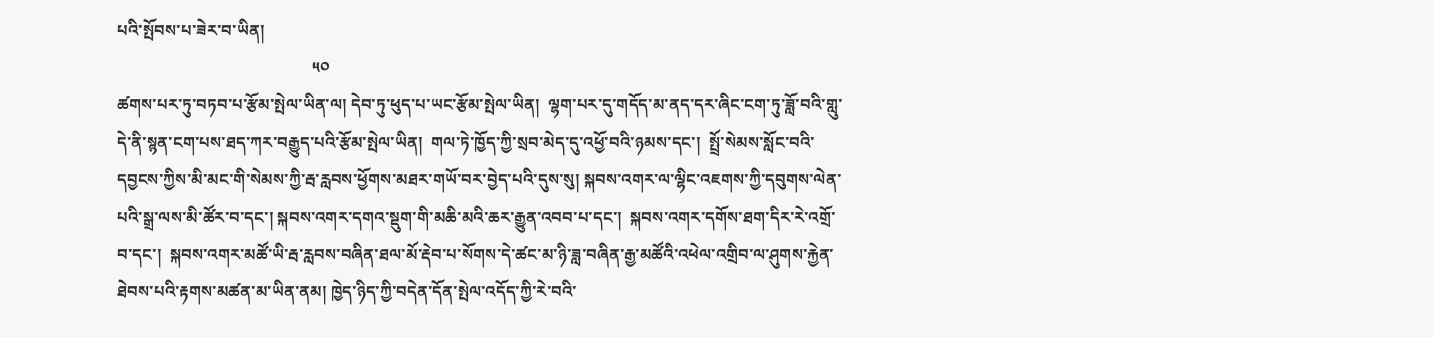པའི་སྤོབས་པ་ཟེར་བ་ཡིན།
                                               ༥༠
ཚགས་པར་ཏུ་བཏབ་པ་རྩོམ་སྤེལ་ཡིན་ལ། དེབ་ཏུ་ཕུད་པ་ཡང་རྩོམ་སྤེལ་ཡིན།  ལྷག་པར་དུ་གདོད་མ་ནད་དར་ཞིང་ངག་ཏུ་ཟློ་བའི་གླུ་དེ་ནི་སྙན་ངག་པས་ཐད་ཀར་བརྒྱུད་པའི་རྩོམ་སྤེལ་ཡིན།  གལ་ཏེ་ཁྱོད་ཀྱི་སྲབ་མེད་དུ་འཕྱོ་བའི་ཉམས་དང་།  སྤྲོ་སེམས་སློང་བའི་དབྱངས་ཀྱིས་མི་མང་གི་སེམས་ཀྱི་རྦ་རླབས་ཕྱོགས་མཐར་གཡོ་བར་བྱེད་པའི་དུས་སུ། སྐབས་འགར་ལ་ལྷིང་འཇགས་ཀྱི་དབུགས་ལེན་པའི་སྒྲ་ལས་མི་ཚོར་བ་དང་། སྐབས་འགར་དགའ་སྡུག་གི་མཆི་མའི་ཆར་རྒྱུན་འབབ་པ་དང་།  སྐབས་འགར་དགོས་ཐག་དིར་རེ་འགྲོ་བ་དང་།  སྐབས་འགར་མཚོ་ཡི་རྦ་རླབས་བཞིན་ཐལ་མོ་རྡེབ་པ་སོགས་དེ་ཚང་མ་ཉི་ཟླ་བཞིན་རྒྱ་མཚོའི་འཕེལ་འགྲིབ་ལ་ཤུགས་རྐྱེན་ཐེབས་པའི་རྟགས་མཚན་མ་ཡིན་ནམ། ཁྱེད་ཉིད་ཀྱི་བདེན་དོན་སྤེལ་འདོད་ཀྱི་རེ་བའི་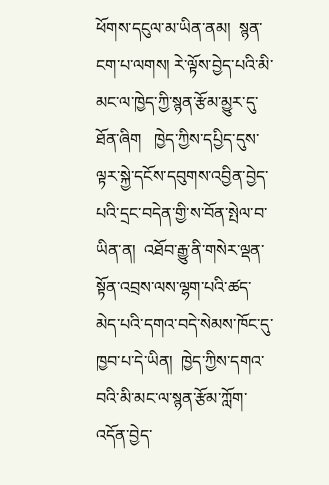ཕོགས་དངུལ་མ་ཡིན་ནམ།  སྙན་ངག་པ་ལགས། རེ་ལྟོས་བྱེད་པའི་མི་མང་ལ་ཁྱེད་ཀྱི་སྙན་རྩོམ་མྱུར་དུ་ཐོན་ཞིག   ཁྱེད་ཀྱིས་དཔྱིད་དུས་ལྟར་སྐྱེ་དངོས་དབུགས་འབྱིན་བྱེད་པའི་དྲང་བདེན་གྱི་ས་བོན་སྤེལ་བ་ཡིན་ན།  འཐོབ་རྒྱུ་ནི་གསེར་ལྡན་སྟོན་འབྲས་ལས་ལྷག་པའི་ཚད་མེད་པའི་དགའ་བདེ་སེམས་ཁོང་དུ་ཁྱབ་པ་དེ་ཡིན།  ཁྱེད་ཀྱིས་དགའ་བའི་མི་མང་ལ་སྙན་རྩོམ་ཀློག་འདོན་བྱེད་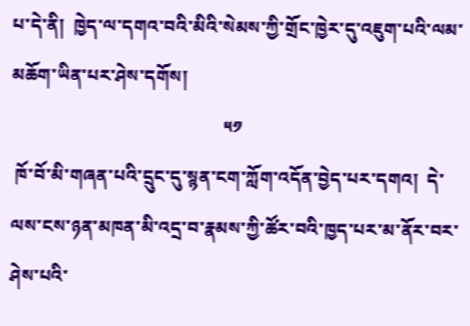པ་དེ་ནི།  ཁྱེད་ལ་དགའ་བའི་མིའི་སེམས་ཀྱི་གྲོང་ཁྱེར་དུ་འཇུག་པའི་ལམ་མཆོག་ཡིན་པར་ཤེས་དགོས།
                                                ༥༡
 ཁོ་བོ་མི་གཞན་པའི་དྲུང་དུ་སྙན་ངག་ཀློག་འདོན་བྱེད་པར་དགའ།  དེ་ལས་ངས་ཉན་མཁན་མི་འདྲ་བ་རྣམས་ཀྱི་ཚོར་བའི་ཁྱད་པར་མ་ནོར་བར་ཤེས་པའི་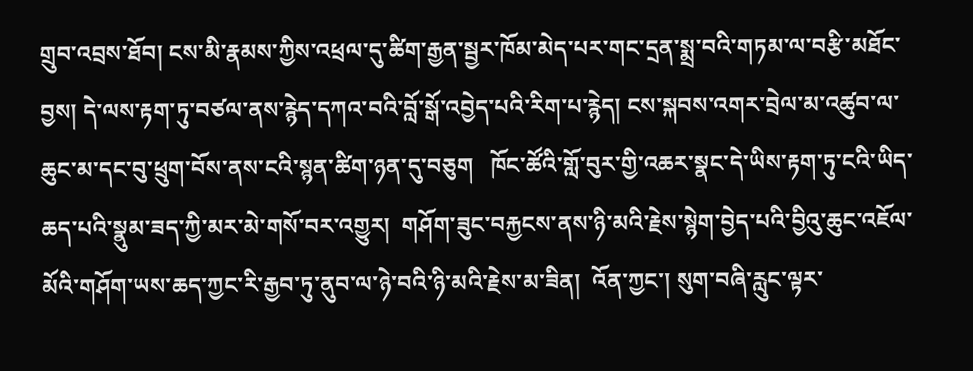གྲུབ་འབྲས་ཐོབ། ངས་མི་རྣམས་ཀྱིས་འཕྲལ་དུ་ཚིག་རྒྱན་སྦྱར་ཁོམ་མེད་པར་གང་དྲན་སྨྲ་བའི་གཏམ་ལ་བརྩི་མཐོང་བྱས། དེ་ལས་རྟག་ཏུ་བཙལ་ནས་རྙེད་དཀའ་བའི་བློ་སྒོ་འབྱེད་པའི་རིག་པ་རྙེད། ངས་སྐབས་འགར་བྲེལ་མ་འཚུབ་ལ་ཆུང་མ་དང་བུ་ཕྲུག་བོས་ནས་ངའི་སྙན་ཚིག་ཉན་དུ་བཅུག   ཁོང་ཚོའི་གློ་བུར་གྱི་འཆར་སྣང་དེ་ཡིས་རྟག་ཏུ་ངའི་ཡིད་ཆད་པའི་སྣུམ་ཟད་ཀྱི་མར་མེ་གསོ་བར་འགྱུར།  གཤོག་ཟུང་བརྐྱངས་ནས་ཉི་མའི་རྗེས་སྙེག་བྱེད་པའི་བྱིའུ་ཆུང་འཇོལ་མོའི་གཤོག་ཡས་ཆད་ཀྱང་རི་རྒྱབ་ཏུ་ནུབ་ལ་ཉེ་བའི་ཉི་མའི་རྗེས་མ་ཟིན།  འོན་ཀྱང་། སུག་བཞི་རླུང་ལྟར་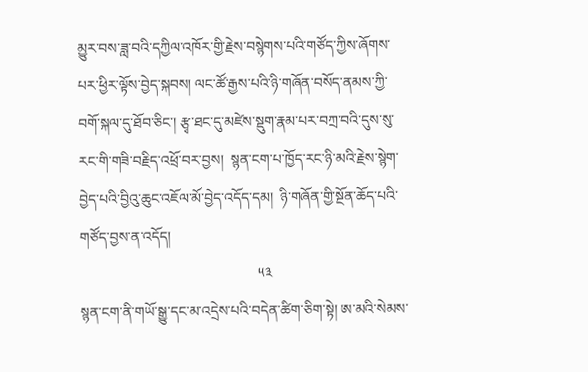མྱུར་བས་ཟླ་བའི་དཀྱིལ་འཁོར་གྱི་རྗེས་བསྙེགས་པའི་གཙོད་ཀྱིས་ཞོགས་པར་ཕྱིར་ལྟོས་བྱེད་སྐབས། ལང་ཚོ་རྒྱས་པའི་ཉི་གཞོན་བསོད་ནམས་ཀྱི་བགོ་སྐལ་དུ་ཐོབ་ཅིང་། རྩྭ་ཐང་དུ་མཛེས་སྡུག་རྣམ་པར་བཀྲ་བའི་དུས་སུ་རང་གི་གཟི་བརྗིད་འཕྲོ་བར་བྱས།  སྙན་ངག་པ་ཁྱོད་རང་ཉི་མའི་རྗེས་སྙེག་བྱེད་པའི་བྱིའུ་ཆུང་འཇོལ་མོ་བྱེད་འདོད་དམ།  ཉི་གཞོན་གྱི་སྔོན་ཆོད་པའི་གཙོད་བྱས་ན་འདོད།
                                                 ༥༣
སྙན་ངག་ནི་གཡོ་སྒྱུ་དང་མ་འདྲེས་པའི་བདེན་ཚིག་ཅིག་སྟེ། ཨ་མའི་སེམས་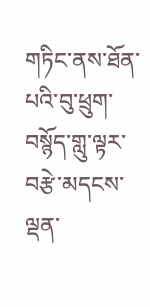གཏིང་ནས་ཐོན་པའི་བུ་ཕྲུག་བསྙོད་གླུ་ལྟར་བརྩེ་མདངས་ལྡན་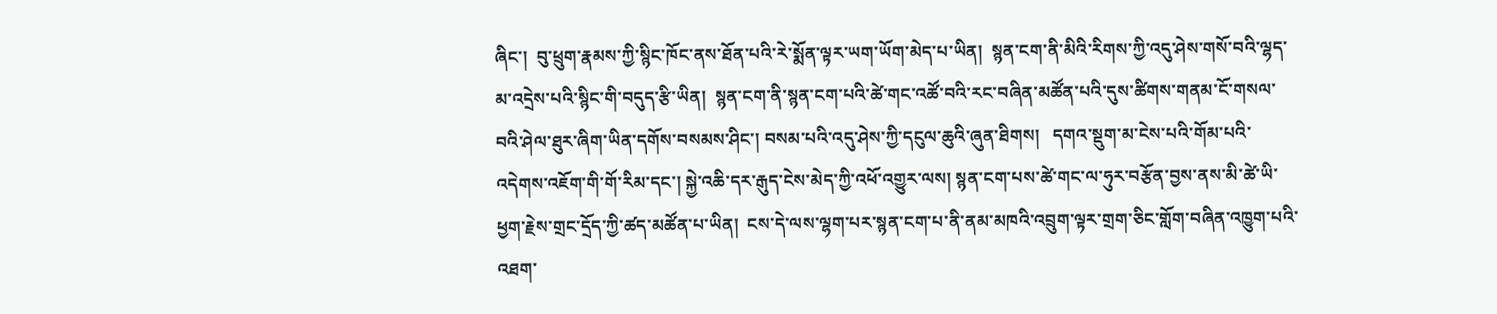ཞིང་།  བུ་ཕྲུག་རྣམས་ཀྱི་སྙིང་ཁོང་ནས་ཐོན་པའི་རེ་སྨོན་ལྟར་ཡག་ཡོག་མེད་པ་ཡིན།  སྙན་ངག་ནི་མིའི་རིགས་ཀྱི་འདུ་ཤེས་གསོ་བའི་ལྷད་མ་འདྲེས་པའི་སྙིང་གི་བདུད་རྩི་ཡིན།  སྙན་ངག་ནི་སྙན་ངག་པའི་ཚེ་གང་འཚོ་བའི་རང་བཞིན་མཚོན་པའི་དུས་ཚིགས་གནམ་ངོ་གསལ་བའི་ཤེལ་ཐུར་ཞིག་ཡིན་དགོས་བསམས་ཤིང་། བསམ་པའི་འདུ་ཤེས་ཀྱི་དངུལ་ཆུའི་ཞུན་ཐིགས།   དགའ་སྡུག་མ་ངེས་པའི་གོམ་པའི་འདེགས་འཇོག་གི་གོ་རིམ་དང་། སྐྱེ་འཆི་དར་རྒུད་ངེས་མེད་ཀྱི་འཕོ་འགྱུར་ལས། སྙན་ངག་པས་ཚེ་གང་ལ་ཧུར་བརྩོན་བྱས་ནས་མི་ཚེ་ཡི་ཕྱག་རྗེས་གྲང་དྲོད་ཀྱི་ཚད་མཚོན་པ་ཡིན།  ངས་དེ་ལས་ལྷག་པར་སྙན་ངག་པ་ནི་ནམ་མཁའི་འབྲུག་ལྟར་གྲག་ཅིང་གློག་བཞིན་འཁྱུག་པའི་འཐག་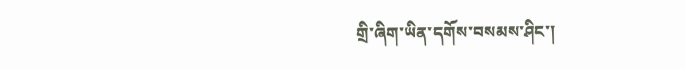གྲི་ཞིག་ཡིན་དགོས་བསམས་ཤིང་།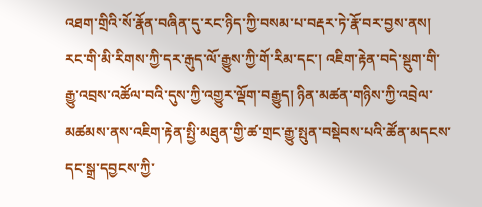འཐག་གྲིའི་སོ་རྣོན་བཞིན་དུ་རང་ཉིད་ཀྱི་བསམ་པ་བརྡར་ཏེ་རྣོ་བར་བྱས་ནས། རང་གི་མི་རིགས་ཀྱི་དར་རྒུད་ལོ་རྒྱུས་ཀྱི་གོ་རིམ་དང་། འཇིག་རྟེན་བདེ་སྡུག་གི་རྒྱུ་འབྲས་འཚོལ་བའི་དུས་ཀྱི་འགྱུར་ལྡོག་བརྒྱུད། ཉིན་མཚན་གཉིས་ཀྱི་འབྲེལ་མཚམས་ནས་འཇིག་རྟེན་སྤྱི་མཐུན་གྱི་ཚ་གྲང་རྒྱུ་སྤུན་བསྡེབས་པའི་ཚོན་མདངས་དང་སྒྲ་དབྱངས་ཀྱི་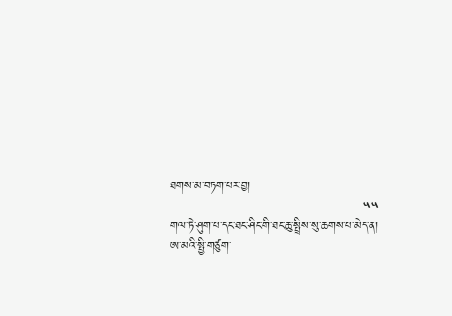ཐགས་མ་བཏག་པར་བྱ།
                                               ༥༥
གལ་ཏེ་ཤུག་པ་དང་ཐང་ཤིང་གི་ཐང་ཆུ་སྤྲིས་སུ་ཆགས་པ་མེད་ན། ཨ་མའི་སྤྱི་གཙུག་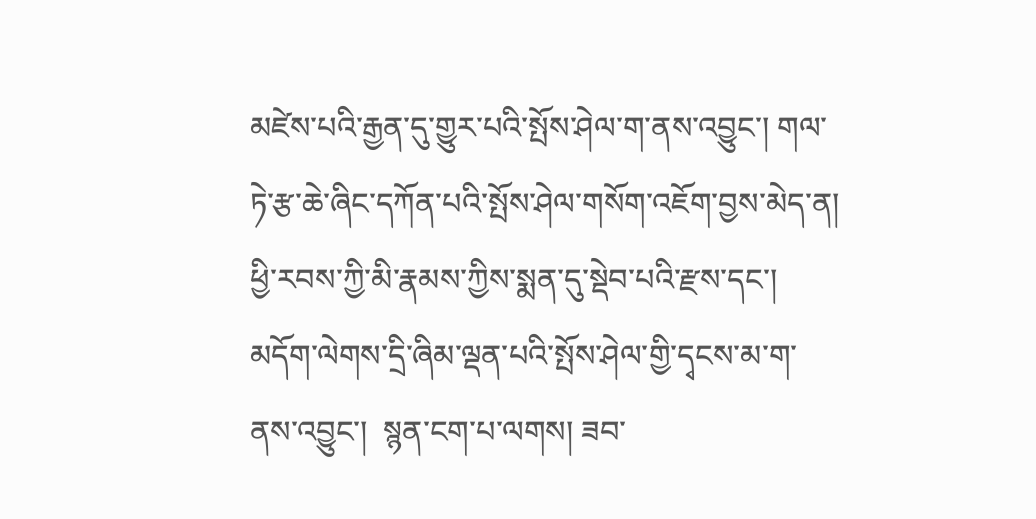མཛེས་པའི་རྒྱན་དུ་གྱུར་པའི་སྤོས་ཤེལ་ག་ནས་འབྱུང་། གལ་ཏེ་རྩ་ཆེ་ཞིང་དཀོན་པའི་སྤོས་ཤེལ་གསོག་འཇོག་བྱས་མེད་ན།  ཕྱི་རབས་ཀྱི་མི་རྣམས་ཀྱིས་སྨན་དུ་སྡེབ་པའི་རྫས་དང་། མདོག་ལེགས་དྲི་ཞིམ་ལྡན་པའི་སྤོས་ཤེལ་གྱི་དྭངས་མ་ག་ནས་འབྱུང་།  སྙན་ངག་པ་ལགས། ཟབ་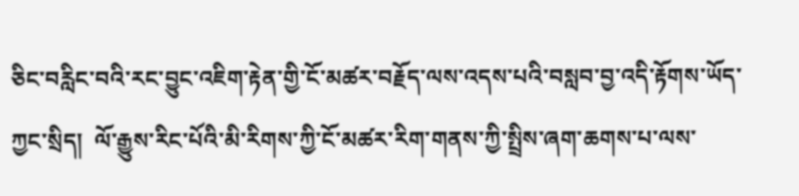ཅིང་བརླིང་བའི་རང་བྱུང་འཇིག་རྟེན་གྱི་ངོ་མཚར་བརྗོད་ལས་འདས་པའི་བསླབ་བྱ་འདི་རྟོགས་ཡོད་ཀྱང་སྲིད།  ལོ་རྒྱུས་རིང་པོའི་མི་རིགས་ཀྱི་ངོ་མཚར་རིག་གནས་ཀྱི་སྤྲིས་ཞག་ཆགས་པ་ལས་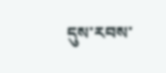དུས་རབས་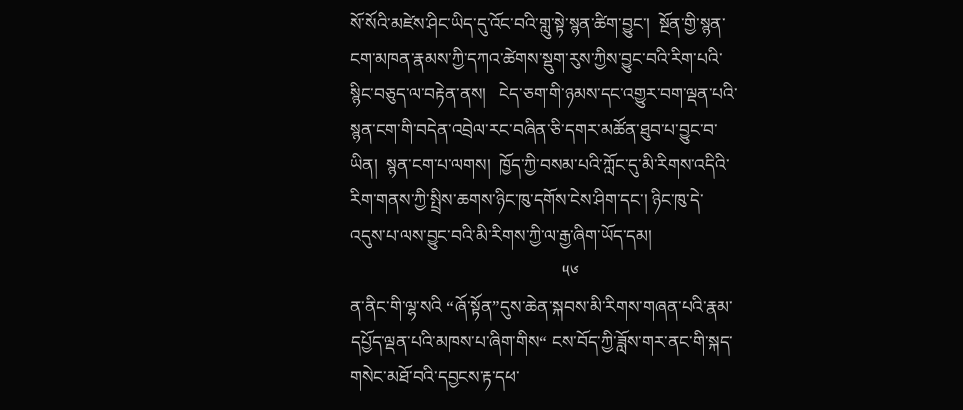སོ་སོའི་མཛེས་ཤིང་ཡིད་དུ་འོང་བའི་གླུ་སྟེ་སྙན་ཚིག་བྱུང་།  སྔོན་གྱི་སྙན་ངག་མཁན་རྣམས་ཀྱི་དཀའ་ཚེགས་སྡུག་རུས་ཀྱིས་བྱུང་བའི་རིག་པའི་སྙིང་བཅུད་ལ་བརྟེན་ནས།   ངེད་ཅག་གི་ཉམས་དང་འགྱུར་བག་ལྡན་པའི་སྙན་ངག་གི་བདེན་འབྲེལ་རང་བཞིན་ཅི་དགར་མཚོན་ཐུབ་པ་བྱུང་བ་ཡིན།  སྙན་ངག་པ་ལགས།  ཁྱོད་ཀྱི་བསམ་པའི་ཀློང་དུ་མི་རིགས་འདིའི་རིག་གནས་ཀྱི་སྤྲིས་ཆགས་ཉིང་ཁུ་དགོས་ངེས་ཤིག་དང་། ཉིང་ཁུ་དེ་འདུས་པ་ལས་བྱུང་བའི་མི་རིགས་ཀྱི་ལ་རྒྱ་ཞིག་ཡོད་དམ།
                                                ༥༦
ན་ནིང་གི་ལྷ་སའི “ཞོ་སྟོན”དུས་ཆེན་སྐབས་མི་རིགས་གཞན་པའི་རྣམ་དཔྱོད་ལྡན་པའི་མཁས་པ་ཞིག་གིས“ ངས་བོད་ཀྱི་ཟློས་གར་ནང་གི་སྐད་གསེང་མཐོ་བའི་དབྱངས་རྟ་དཕ་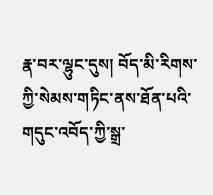རྣ་བར་ལྷུང་དུས། བོད་མི་རིགས་ཀྱི་སེམས་གཏིང་ནས་ཐོན་པའི་གདུང་འབོད་ཀྱི་སྒྲ་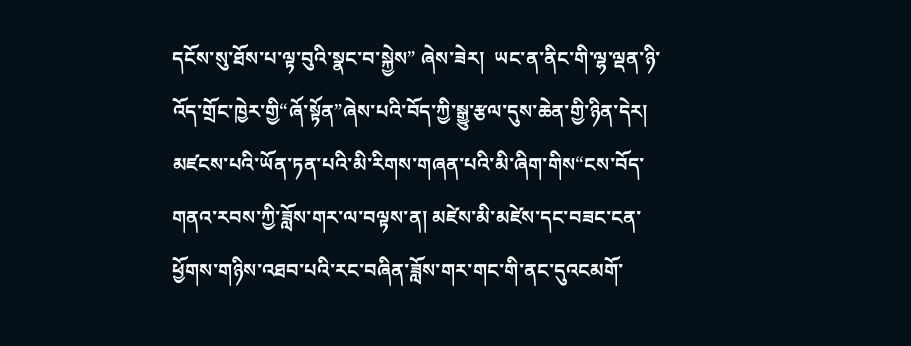དངོས་སུ་ཐོས་པ་ལྟ་བུའི་སྣང་བ་སྐྱེས” ཞེས་ཟེར།  ཡང་ན་ནིང་གི་ལྷ་ལྡན་ཉི་འོད་གྲོང་ཁྱེར་གྱི“ཞོ་སྟོན”ཞེས་པའི་བོད་ཀྱི་སྒྱུ་རྩལ་དུས་ཆེན་གྱི་ཉིན་དེར།  མཛངས་པའི་ཡོན་ཏན་པའི་མི་རིགས་གཞན་པའི་མི་ཞིག་གིས“ངས་བོད་གནའ་རབས་ཀྱི་ཟློས་གར་ལ་བལྟས་ན། མཛེས་མི་མཛེས་དང་བཟང་ངན་ཕྱོགས་གཉིས་འཐབ་པའི་རང་བཞིན་ཟློས་གར་གང་གི་ནང་དུའངམགོ་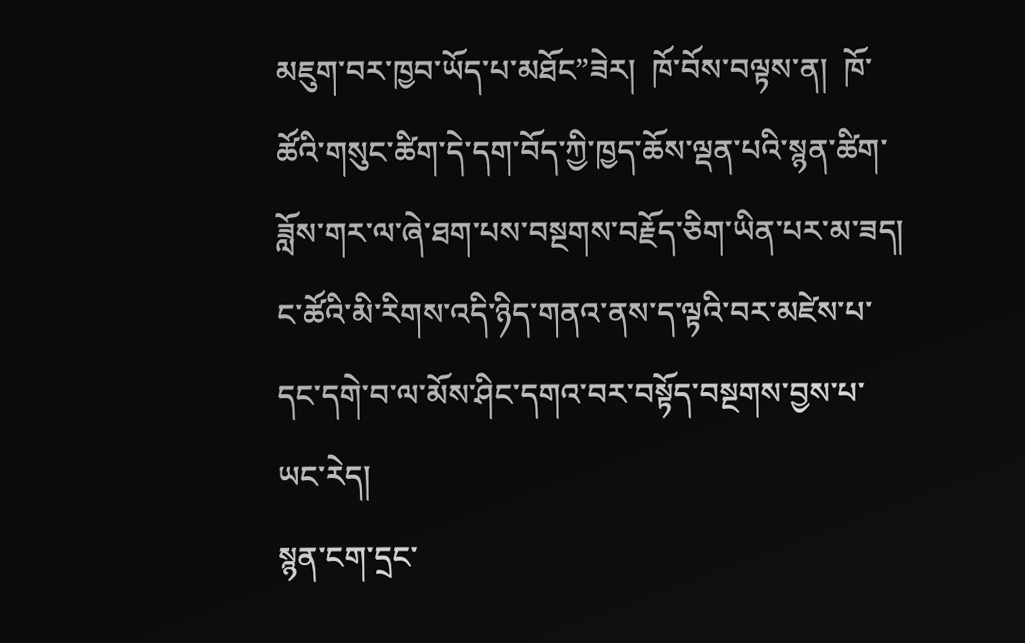མཇུག་བར་ཁྱབ་ཡོད་པ་མཐོང”ཟེར།  ཁོ་བོས་བལྟས་ན།  ཁོ་ཚོའི་གསུང་ཚིག་དེ་དག་བོད་ཀྱི་ཁྱད་ཆོས་ལྡན་པའི་སྙན་ཚིག་ཟློས་གར་ལ་ཞེ་ཐག་པས་བསྔགས་བརྗོད་ཅིག་ཡིན་པར་མ་ཟད། ང་ཚོའི་མི་རིགས་འདི་ཉིད་གནའ་ནས་ད་ལྟའི་བར་མཛེས་པ་དང་དགེ་བ་ལ་མོས་ཤིང་དགའ་བར་བསྟོད་བསྔགས་བྱས་པ་ཡང་རེད།
སྙན་ངག་དྲང་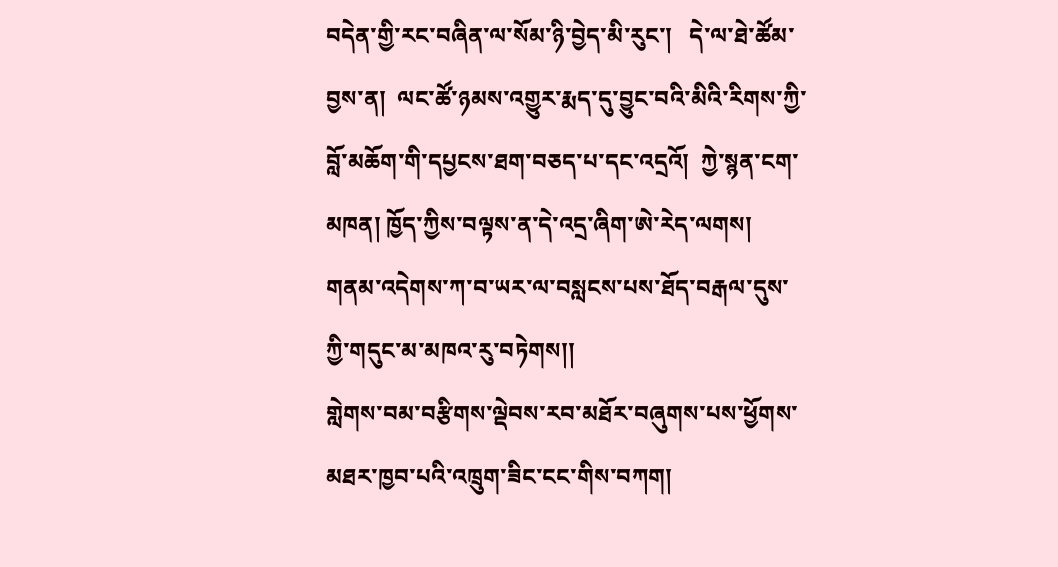བདེན་གྱི་རང་བཞིན་ལ་སོམ་ཉི་བྱེད་མི་རུང་།   དེ་ལ་ཐེ་ཚོམ་བྱས་ན།  ལང་ཚོ་ཉམས་འགྱུར་རྨད་དུ་བྱུང་བའི་མིའི་རིགས་ཀྱི་བློ་མཆོག་གི་དཔྱངས་ཐག་བཅད་པ་དང་འདྲའོ།  ཀྱེ་སྙན་ངག་མཁན། ཁྱོད་ཀྱིས་བལྟས་ན་དེ་འདྲ་ཞིག་ཨེ་རེད་ལགས།
གནམ་འདེགས་ཀ་བ་ཡར་ལ་བསླངས་པས་ཐོད་བརྒལ་དུས་ཀྱི་གདུང་མ་མཁའ་རུ་བཏེགས།།
གླེགས་བམ་བརྩིགས་ལྡེབས་རབ་མཐོར་བཞུགས་པས་ཕྱོགས་མཐར་ཁྱབ་པའི་འཁྲུག་ཟིང་ངང་གིས་བཀག།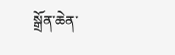སྒྲོན་ཆེན་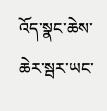འོད་སྣང་ཆེས་ཆེར་སྦར་ཡང་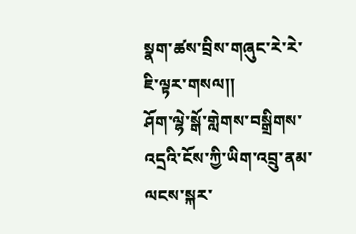སྣག་ཚས་བྲིས་གཞུང་རེ་རེ་ཇི་ལྟར་གསལ།།
ཤོག་ལྷེ་སྒོ་གླེགས་བསྒྲིགས་འདྲའི་ངོས་ཀྱི་ཡིག་འབྲུ་ནམ་ལངས་སྐར་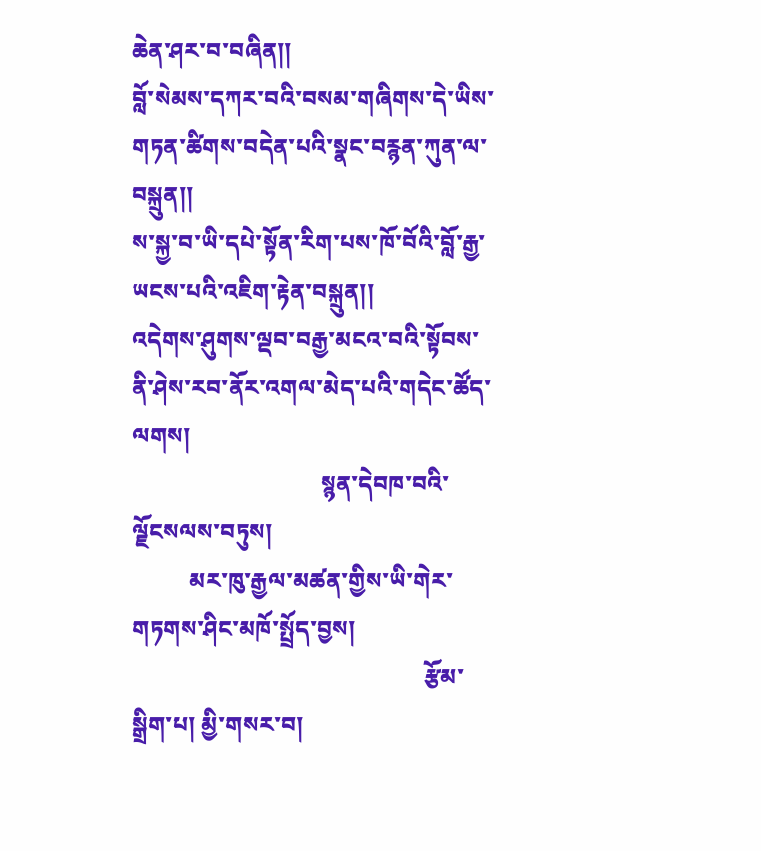ཆེན་ཤར་བ་བཞིན།།
བློ་སེམས་དཀར་བའི་བསམ་གཞིགས་དེ་ཡིས་གཏན་ཚིགས་བདེན་པའི་སྣང་བརྙན་ཀུན་ལ་བསྐྲུན།།
ས་སྐྱ་བ་ཡི་དཔེ་སྟོན་རིག་པས་ཁོ་བོའི་བློ་རྒྱ་ཡངས་པའི་འཇིག་རྟེན་བསྐྲུན།།
འདེགས་ཤུགས་ལྡབ་བརྒྱ་མངའ་བའི་སྟོབས་ནི་ཤེས་རབ་ནོར་འགལ་མེད་པའི་གདེང་ཚོད་ལགས།
                                 སྙན་དེབཁ་བའི་ལྗོངསལས་བཏུས།
          མར་ཁུ་རྒྱལ་མཚན་གྱིས་ཡི་གེར་གཏགས་ཤིང་མཁོ་སྤྲོད་བྱས།
                                                   རྩོམ་སྒྲིག་པ། མྱི་གསར་བ།